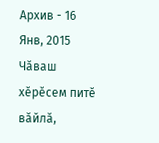Архив - 16 Янв, 2015
Чăваш хĕрĕсем питĕ вăйлă,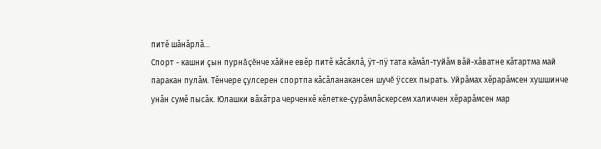питĕ шăнăрлă...
Спорт - кашни çын пурнăçĕнче хăйне евĕр питĕ кăсăклă, ÿт-пÿ тата кăмăл-туйăм вăй-хăватне кăтартма май паракан пулăм. Тĕнчере çулсерен спортпа кăсăланакансен шучĕ ÿссех пырать. Уйрăмах хĕрарăмсен хушшинче унăн сумĕ пысăк. Юлашки вăхăтра черченкĕ кĕлетке-çурăмлăскерсем халиччен хĕрарăмсен мар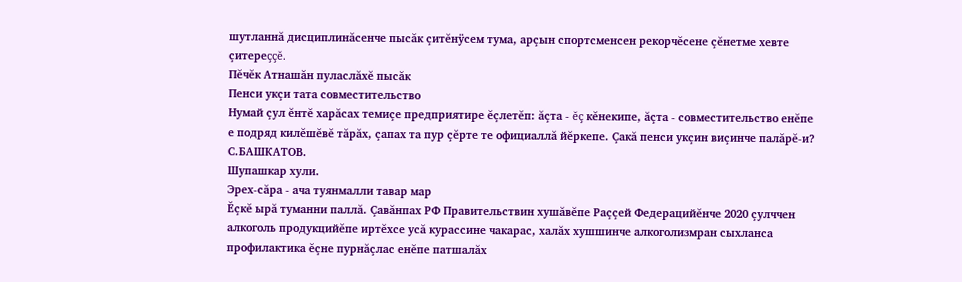шутланнă дисциплинăсенче пысăк çитĕнÿсем тума, арçын спортсменсен рекорчĕсене çĕнетме хевте çитереççĕ.
Пĕчĕк Атнашăн пуласлăхĕ пысăк
Пенси укçи тата совместительство
Нумай çул ĕнтĕ харăсах темиçе предприятире ĕçлетĕп: ăçта - ĕç кĕнекипе, ăçта - совместительство енĕпе е подряд килĕшĕвĕ тăрăх, çапах та пур çĕрте те официаллă йĕркепе. Çакă пенси укçин виçинче палăрĕ-и?
С.БАШКАТОВ.
Шупашкар хули.
Эрех-сăра - ача туянмалли тавар мар
Ĕçкĕ ырă туманни паллă. Çавăнпах РФ Правительствин хушăвĕпе Раççей Федерацийĕнче 2020 çулччен алкоголь продукцийĕпе иртĕхсе усă курассине чакарас, халăх хушшинче алкоголизмран сыхланса профилактика ĕçне пурнăçлас енĕпе патшалăх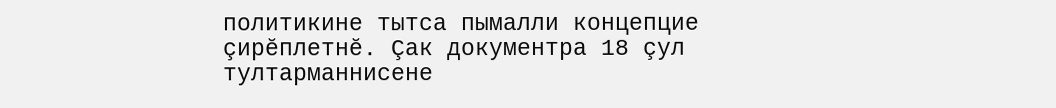политикине тытса пымалли концепцие çирĕплетнĕ. Çак документра 18 çул тултарманнисене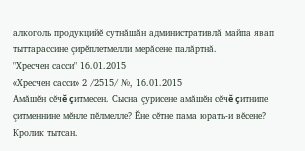алкоголь продукцийĕ сутнăшăн административлă майпа явап тыттарассине çирĕплетмелли мерăсене палăртнă.
"Хресчен сасси" 16.01.2015
«Хресчен сасси» 2 /2515/ №, 16.01.2015
Амăшĕн сĕчĕ çитмесен. Сысна çурисене амăшĕн сĕчĕ çитнипе çитменнине мĕнле пĕлмелле? Ĕне сĕтне пама юрать-и вĕсене?
Кролик тытсан.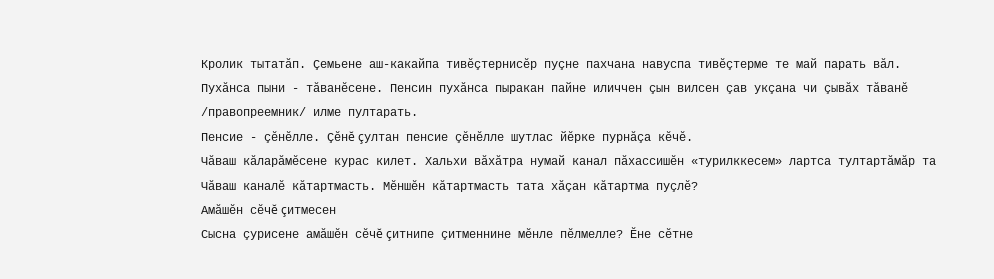Кролик тытатăп. Çемьене аш-какайпа тивĕçтернисĕр пуçне пахчана навуспа тивĕçтерме те май парать вăл.
Пухăнса пыни - тăванĕсене. Пенсин пухăнса пыракан пайне иличчен çын вилсен çав укçана чи çывăх тăванĕ /правопреемник/ илме пултарать.
Пенсие - çĕнĕлле. Çĕнĕ çултан пенсие çĕнĕлле шутлас йĕрке пурнăçа кĕчĕ.
Чăваш кăларăмĕсене курас килет. Хальхи вăхăтра нумай канал пăхассишĕн «турилккесем» лартса тултартăмăр та Чăваш каналĕ кăтартмасть. Мĕншĕн кăтартмасть тата хăçан кăтартма пуçлĕ?
Амăшĕн сĕчĕ çитмесен
Сысна çурисене амăшĕн сĕчĕ çитнипе çитменнине мĕнле пĕлмелле? Ĕне сĕтне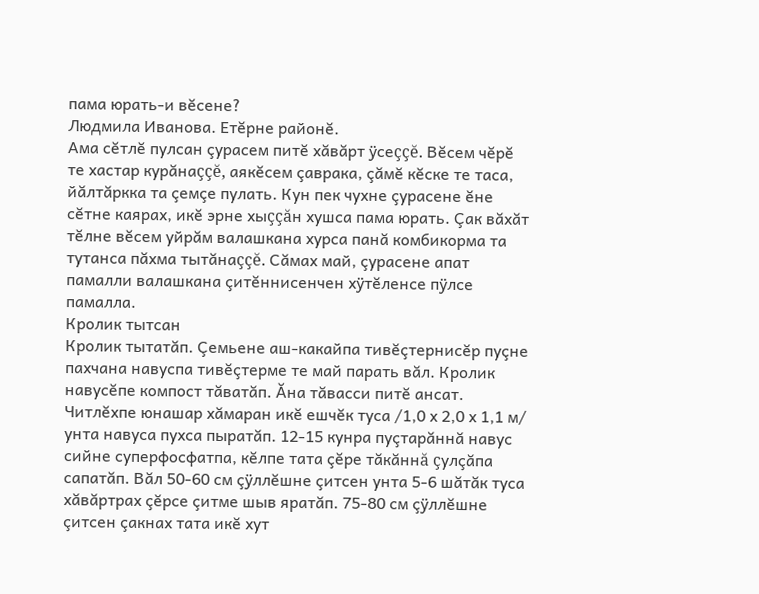пама юрать-и вĕсене?
Людмила Иванова. Етĕрне районĕ.
Ама сĕтлĕ пулсан çурасем питĕ хăвăрт ÿсеççĕ. Вĕсем чĕрĕ те хастар курăнаççĕ, аякĕсем çаврака, çăмĕ кĕске те таса, йăлтăркка та çемçе пулать. Кун пек чухне çурасене ĕне сĕтне каярах, икĕ эрне хыççăн хушса пама юрать. Çак вăхăт тĕлне вĕсем уйрăм валашкана хурса панă комбикорма та тутанса пăхма тытăнаççĕ. Сăмах май, çурасене апат памалли валашкана çитĕннисенчен хÿтĕленсе пÿлсе памалла.
Кролик тытсан
Кролик тытатăп. Çемьене аш-какайпа тивĕçтернисĕр пуçне пахчана навуспа тивĕçтерме те май парать вăл. Кролик навусĕпе компост тăватăп. Ăна тăвасси питĕ ансат. Читлĕхпе юнашар хăмаран икĕ ешчĕк туса /1,0 х 2,0 х 1,1 м/ унта навуса пухса пыратăп. 12-15 кунра пуçтарăннă навус сийне суперфосфатпа, кĕлпе тата çĕре тăкăннă çулçăпа сапатăп. Вăл 50-60 см çÿллĕшне çитсен унта 5-6 шăтăк туса хăвăртрах çĕрсе çитме шыв яратăп. 75-80 см çÿллĕшне çитсен çакнах тата икĕ хут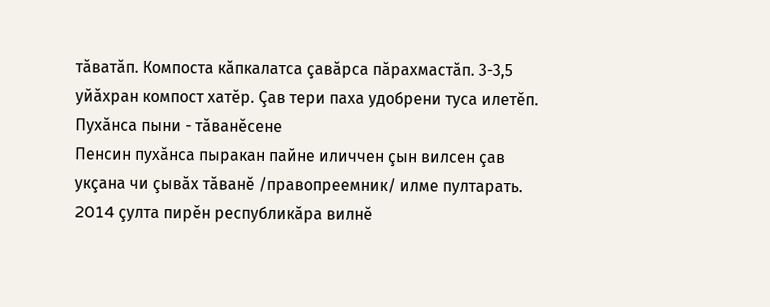тăватăп. Компоста кăпкалатса çавăрса пăрахмастăп. 3-3,5 уйăхран компост хатĕр. Çав тери паха удобрени туса илетĕп.
Пухăнса пыни - тăванĕсене
Пенсин пухăнса пыракан пайне иличчен çын вилсен çав укçана чи çывăх тăванĕ /правопреемник/ илме пултарать. 2014 çулта пирĕн республикăра вилнĕ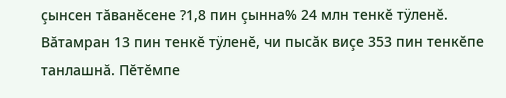çынсен тăванĕсене ?1,8 пин çынна% 24 млн тенкĕ тÿленĕ.
Вăтамран 13 пин тенкĕ тÿленĕ, чи пысăк виçе 353 пин тенкĕпе танлашнă. Пĕтĕмпе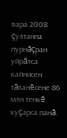вара 2008 çултанпа пурнăçран уйрăлса кайнисен тăванĕсене 86 млн тенкĕ куçарса панă.